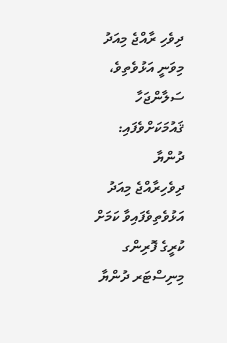ދިވެހި ރާއްޖެ މިއަދު މިވަނީ އަޅުވެތިވެ، ސަލާންޖަހާ ޤައުމަކަށްވެފައި: ދުންޔާ
ދިވެހިރާއްޖެ މިއަދު އަޅުވެތިވެފައިވާ ކަމަށް ކުރީގެ ފޮރިންގ މިނިސްޓަރ ދުންޔާ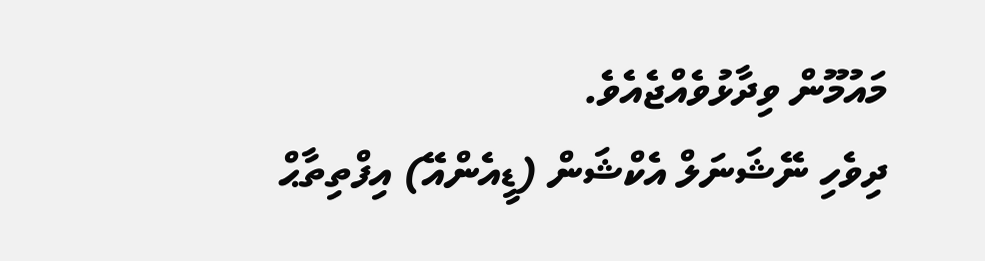މައުމޫން ވިދާޅުވެއްޖެއެވެ.
ދިވެހި ނޭޝަނަލް އެކްޝަން (ޑީއެންއޭ) އިފްތިތާޙް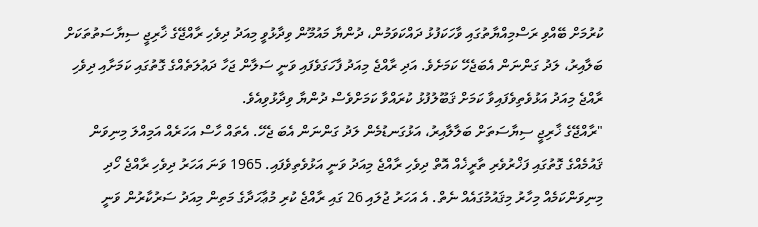ކުރުމަށް ބޭއްވި ރަސްމިއްޔާތުގައި ވާހަކަފުޅު ދައްކަވަމުން، ދުންޔާ މައުމޫން ވިދާޅުވީ މިއަދު ދިވެހި ރާއްޖޭގެ ޚާރިޖީ ސިޔާސަތުތަކަށް ބަލާއިރު، ލަދު ގަންނަން އެބަޖެހޭ ކަމަށެވެ. އަދި ރާއްޖެ މިއަދު ފާހަގަވެފައި ވަނީ ސަލާން ޖަހާ ދަޢުލަތެއްގެ ގޮތުގައި ކަމަށާއި ދިވެހި ރާއްޖެ މިއަދު އަޅުވެތިވެފައިވާ ކަމަށް ޤަބޫލުފުޅު ކުރައްވާ ކަމަށްވެސް ދުންޔާ ވިދާޅުވިއެވެ.
"ރާއްޖޭގެ ޚާރިޖީ ސިޔާސަތަށް ބަލާލާއިރު، އަޅުގަނޑުމެން ލަދު ގަންނަން އެބަ ޖެހޭ. އެތައް ހާސް އަހަރެއް އަމިއްލަ މިނިވަން ޤައުމެއްގެ ގޮތުގައި ފަޚްރުވެރި ތާރީޚެއް އޮތް ދިވެހި ރާއްޖެ މިއަދު ވަނީ އަޅުވެތިވެފައި. 1965 ވަނަ އަހަރު ދިވެހި ރާއްޖެ ހޯދި މިނިވަންކަމެއް މިހާރު މިޤައުމުގައެއް ނެތް. އެ އަހަރު ޖުލައި 26 ގައި ރާއްޖެ ކުރި މުޢާހަދާގެ މަތިން މިއަދު ސަރުކާރުން ވަނީ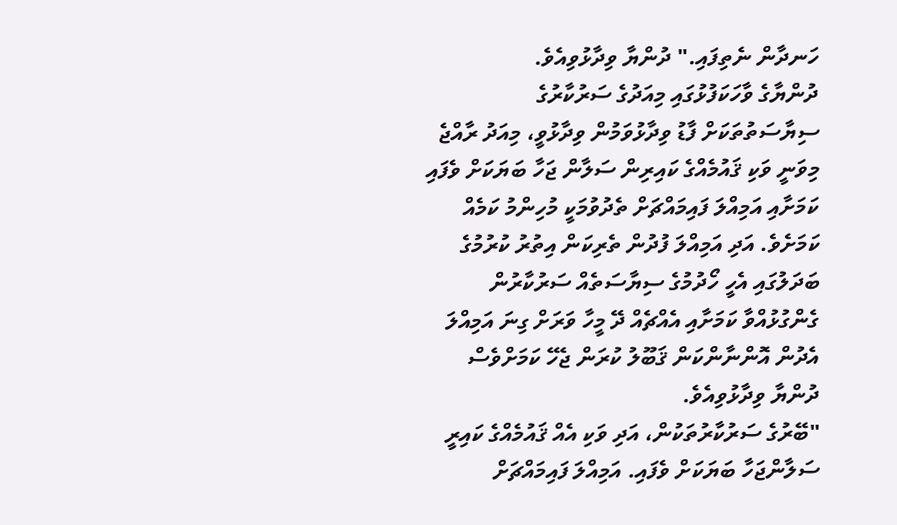ހަނދާން ނެތިފައި." ދުންޔާ ވިދާޅުވިއެވެ.
ދުންޔާގެ ވާހަކަފުޅުގައި މިއަދުގެ ސަރުކާރުގެ ސިޔާސަތުތަކަށް ފާޑު ވިދާޅުވަމުން ވިދާޅުވީ، މިއަދު ރާއްޖެ މިވަނީ ވަކި ޤައުމެއްގެ ކައިރިން ސަލާން ޖަހާ ބަޔަކަށް ވެފައި ކަމަށާއި އަމިއްލަ ފައިމައްޗަށް ތެދުވުމަކީ މުހިންމު ކަމެއް ކަމަށެވެ. އަދި އަމިއްލަ ފުދުން ތެރިކަން އިތުރު ކުރުމުގެ ބަދަލުގައި އެހީ ހޯދުމުގެ ސިޔާސަތެއް ސަރުކާރުން ގެންގުޅުއްވާ ކަމަށާއި އެއްޗެއް ދޭ މީހާ ވަރަށް ގިނަ އަމިއްލަ އެދުން އޮންނާންކަން ޤަބޫލު ކުރަން ޖެހޭ ކަމަށްވެސް ދުންޔާ ވިދާޅުވިއެވެ.
"ބޭރުގެ ސަރުކާރުތަކުން، އަދި ވަކި އެއް ޤައުމެއްގެ ކައިރީ ސަލާންޖަހާ ބަޔަކަށް ވެފައި. އަމިއްލަ ފައިމައްޗަށް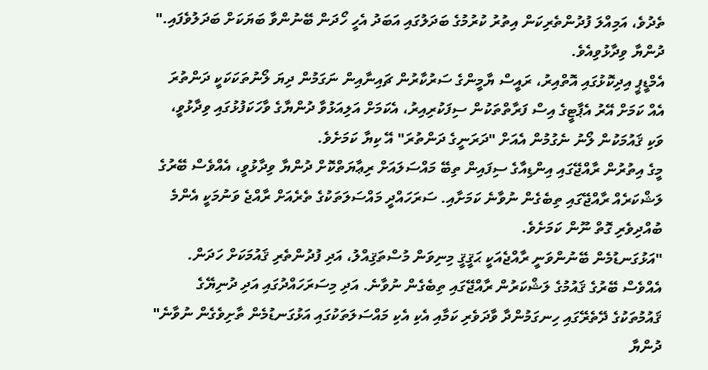ތެދުވެ، އަމިއްލަ ފުދުންތެރިކަން އިތުރު ކުރުމުގެ ބަދަލުގައި އަބަދު އެހީ ހޯދަން ބޭނުންވާ ބަޔަކަށް ބަދަލުވެފައި." ދުންޔާ ވިދާޅުވިއެވެ.
އެމްޑީޕީ އިދިކޮޅުގައި އޮތްއިރު، ރައީސް ޔާމީންގެ ސަރުކާރުން ޗައިނާއިން ނަގަމުން ދިޔަ ލޯނުތަކަކަކީ ދަންތުރަ އެއް ކަމަށް އޭރު އެޕާޓީގެ އިސް ފަރާތްތަކުން ސިފަކުރިއިރު، އެކަމަށް އަލިއަޅުވާ ދުންޔާގެ ވާހަކަފުޅުގައި ވިދާޅުވީ، ވަކި ޤައުމަކުން ލޯނު ނެގުމުން އެއަށް "ދަރަނީގެ ދަންތުރަ" އޭ ކިޔާ ކަމަށެވެ.
މީގެ އިތުރުން ރާއްޖޭގައި އިންޑިއާގެ ސިފައިން ތިބޭ މައްސަލައަށް ރިޢާޔަތްކޮށް ދުންޔާ ވިދާޅުވީ، އެއްވެސް ބޭރުގެ ލަޝްކަރެއް ރާއްޖޭގައި ތިބެގެން ނުވާނެ ކަމަށާއި. ސަރަހައްދީ މައްސަލަތަކުގެ ތެރެއަށް ރާއްޖެ ވަނުމަކީ އެންމެ ބުއްދިވެރި ގޮތް ނޫން ކަމަށެވެ.
"އަޅުގަނޑުމެން ބޭނުންވަނީ ރާއްޖެއަކީ ޙަޤީޤީ މިނިވަން މުސްތަޤިއްލު، އަދި ފުދުންތެރި ޤައުމަކަށް ހަދަން. އެއްވެސް ބޭރުގެ ޤައުމުގެ ލަޝްކަރުން ރާއްޖޭގައި ތިބެގެން ނުވާނެ. އަދި މިސަރަހައްދުގައި އަދި ދުނިޔޭގެ ޤައުމުތަކުގެ ދޭތެރޭގައި ހިނގަމުންދާ ވާދަވެރި ކަމާއި އެކި އެކި މައްސަލަތަކުގައި އަޅުގަނޑުމެން ތާށިވެގެން ނުވާނެ" ދުންޔާ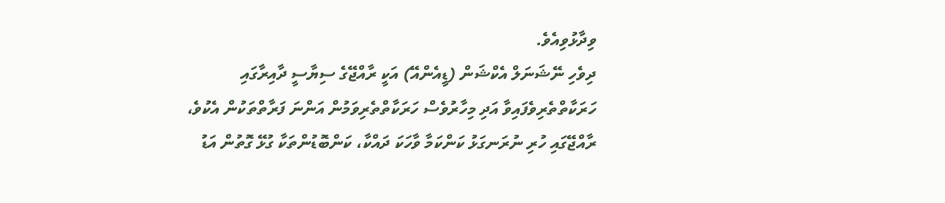ވިދާޅުވިއެވެ.
ދިވެހި ނޭޝަނަލް އެކްޝަން (ޑީއެންއޭ) އަކީ ރާއްޖޭގެ ސިޔާސީ ދާއިރާގައި ހަރަކާތްތެރިވެފައިވާ އަދި މިހާރުވެސް ހަރަކާތްތެރިވަމުން އަންނަ ފަރާތްތަކުން އެކުވެ، ރާއްޖޭގައި ހުރި ނުރަނގަޅު ކަންކަމާ ވާހަކަ ދައްކާ، ކަންބޮޑުންތަކާ ގުޅޭ ގޮތުން އަޑު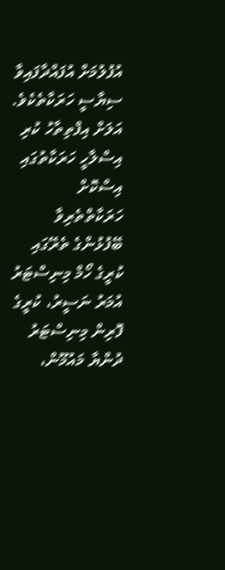އުފުލުމަށް އުފައްދާފައިވާ ސިޔާސީ ހަރަކާތެކެވެ.
އަލަށް އިފްތިތާހު ކުރި އިސްލާހީ ހަރަކާތުގައި އިސްކޮށް ހަރަކާތްތެރިވާ ބޭފުޅުންގެ ތެރޭގައި ކުރީގެ ހޯމް މިނިސްޓަރު އުމަރު ނަސީރު، ކުރީގެ ފޮރިން މިނިސްޓަރު ދުންޔާ މައުމޫން،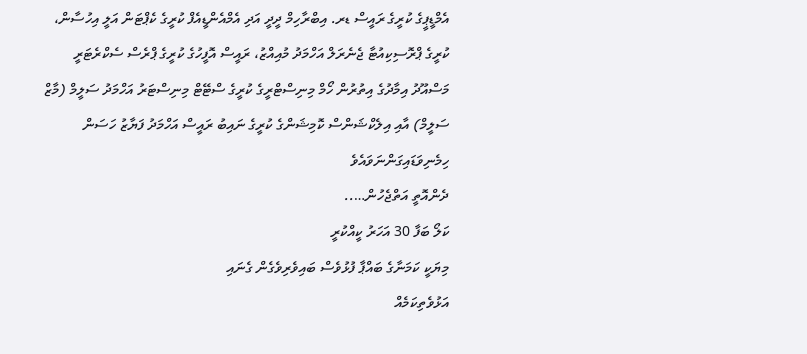އެމްޑީޕީގެ ކުރީގެ ރައީސް ޑރ. އިބްރާހިމް ދީދީ އަދި އެމްއެންޑީއެފް ކުރީގެ ކެޕްޓަން އަލީ އިހުސާން، ކުރީގެ ޕްރޮސިކިއުޓާ ޖެނެރަލް އަހްމަދު މުއިއްޒު، ރައީސް އޮފީހުގެ ކުރީގެ ޕްރެސް ސެކްރެޓަރީ މަސްއޫދު އިމާދުގެ އިތުރުން ހޯމް މިނިސްޓްރީގެ ކުރީގެ ސްޓޭޓް މިނިސްޓަރު އަހްމަދު ސަލީމް (މާޒް ސަލީމް) އާއި އިލެކްޝަންސް ކޮމިޝަންގެ ކުރީގެ ނައިބު ރައީސް އަހްމަދު ފަޔާޒު ހަސަން ހިމެނިވަޑައިގަންނަވައެވެ
ދެންއޮތީ އަތްޖެހުން…..
ކަލޯ ބަފާ 30 އަހަރު ކީއްކުރީ
މިޔަކީ ކަމަނާގެ ބައްޕާ ފުޅުވެސް ބައިވެރިވެގެން ގެނައި
އަޅުވެތިކަމެއް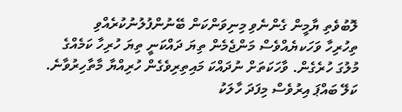ލޮބުވެތި ޔާމީން ގެންނެވި މިނިވަންކަން ބޭނުންފުލުނުކުރެއްވި
ތިހުރިހާ ވަހަކޔެއްވެސް މަންޖެމެން ތިޔަ ދައްކަނީ ތިޔަ ހުރިހާ ކަމެއްގެ މުލުގަ ހުރެގެން. ވާހަކަތަށް ނުދައްކަ މައިތިރިވެގެން ހުރިއްޔާ މާތާހިރުވާނެ.
ކަލޭ ބައްޕަ އިރުވެސް މިފަދަ ހާލަކު